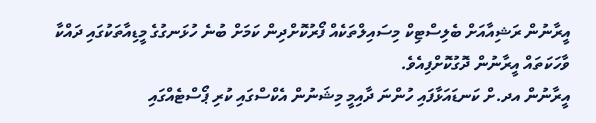އީރާނުން ރަޝިއާއަށް ބެލިސްޓިކް މިސައިލްތަކެއް ފޯރުކޮށްދިން ކަމަށް ބުނެ ހުޅަނގުގެ މީޑިއާތަކުގައި ދައްކާ ވާހަކަތައް އީރާނުން ދޮގުކޮށްފިއެވެ.
އީރާނުން އދ.ށް ކަނޑައަޅާފައި ހުންނަ ދާއިމީ މިޝަނުން އެކްސްގައި ކުރި ޕޯސްޓެއްގައި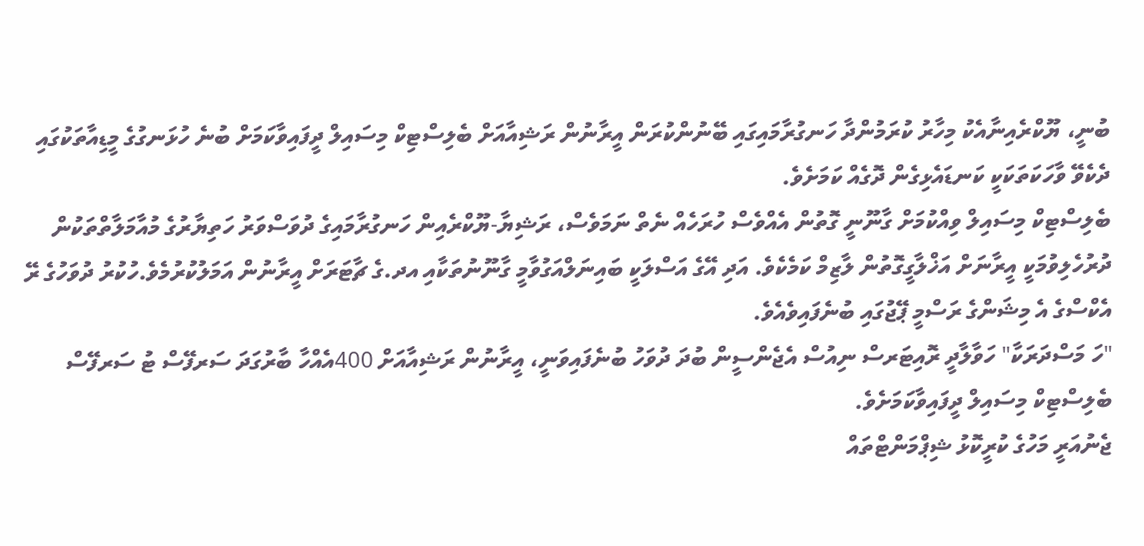ބުނީ، ޔޫކްރެއިނާއެކު މިހާރު ކުރަމުންދާ ހަނގުރާމައިގައި ބޭނުންކުރަން އީރާނުން ރަޝިއާއަށް ބެލިސްޓިކް މިސައިލް ދީފައިވާކަމަށް ބުނެ ހުޅަނގުގެ މީޑިއާތަކުގައި ދެކެވޭ ވާހަކަތަކަކީ ކަނޑައެޅިގެން ދޮގެއް ކަމަށެވެ.
ބެލިސްޓިކް މިސައިލް ވިއްކުމަށް ގާނޫނީ ގޮތުން އެއްވެސް ހުރަހެއް ނެތް ނަމަވެސް، ރަޝިޔާ-ޔޫކްރެއިން ހަނގުރާމައިގެ ދުވަސްވަރު ހަތިޔާރުގެ މުއާމަލާތްތަކުން ދުރުހެލިވުމަކީ އީރާނަށް އަޚްލާގީގޮތުން ލާޒިމް ކަމެކެވެ. އަދި އޭގެ އަސްލަކީ ބައިނަލްއަގުވާމީ ގާނޫނުތަކާއި އދ.ގެ ޗާޓަރަށް އީރާނުން އަމަލުކުރުމެވެ.ހުކުރު ދުވަހުގެ ރޭ އެކްސްގެ އެ މިޝަންގެ ރަސްމީ ޕޭޖުގައި ބުނެފައިވެއެވެ.
"ހަ މަސްދަރަކާ" ހަވާލާދީ ރޮއިޓަރސް ނިއުސް އެޖެންސީން ބުދަ ދުވަހު ބުނެފައިވަނީ، އީރާނުން ރަޝިއާއަށް 400އެއްހާ ބާރުގަދަ ސަރފޭސް ޓު ސަރފޭސް ބެލިސްޓިކް މިސައިލް ދީފައިވާކަމަށެވެ.
ޖެނުއަރީ މަހުގެ ކުރީކޮޅު ޝިޕްމަންޓްތައް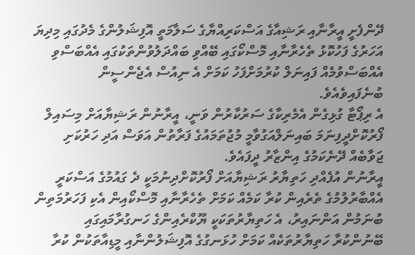ދޭންފެށީ އީރާނާއި ރަޝިއާގެ އަސްކަރިއްޔާގެ ސަލާމަތީ އޮފިޝަލުންގެ މެދުގައި މިދިޔަ އަހަރުގެ ފަހުކޮޅު ތެހެރާނާއި މޮސްކޯގައި ބޭއްވި ބައްދަލުވުންތަކުގައި އެއްބަސްވި އެއްބަސްވުމެއް ފައިނަލް ކުރުމަށްފަހު ކަމަށް އެ ނިއުސް އެޖެންސީން ބުނެފައިވެއެވެ.
އެ ރިޕޯޓާ ގުޅިގެން އެމެރިކާގެ ސަރުކާރުން ވަނީ، އީރާނުން ރަޝިޔާއަށް މިސައިލް ފޯރުކޮށްދީފިނަމަ ބައިނަލްއަގުވާމީ މުޖުތަމައުގެ ފަރާތުން އަވަސް އަދި ހަރުކަށި ޖަވާބެއް ދޭނެކަމުގެ އިންޒާރު ދީފައެވެ.
އީރާނުން އުފެއްދި ހަތިޔާރު ރަޝިޔާއަށް ފޯރުކޮށްދިނުމަކީ ދެ ގައުމުގެ އަސްކަރީ އެއްބާރުލުމުގެ ތެރެއިން ކުރާ ކަމެއް ކަމަށް ތެހެރާނާއި މޮސްކޯއިން އެކި ފަހަރުމަތިން ބުނަމުން އަންނައިރު، އެ ހަތިޔާރުތަކަކީ ޔޫކްރެއިންގެ ހަނގުރާމައިގައި ބޭނުންކުރާ ހަތިޔާރުތަކެއް ކަމަށް ހުޅަނގުގެ އޮފިޝަލުންނާއި މީޑިއާތަކުން ކުރާ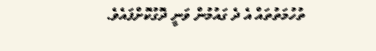ތުހުމަތުތައް އެ ދެ ގައުމުން ވަނީ ދޮގުކޮށްފައެވެ.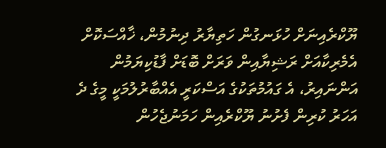ޔޫކްރެއިނަށް ހުޅަނގުން ހަތިޔާރު ދިނުމުން، ޚާއްސަކޮށް އެމެރިކާއަށް ރަޝިޔާއިން ވަރަށް ބޮޑަށް ފާޑުކިޔަމުން އަންނައިރު، އެ ގައުމުތަކުގެ އަސްކަރީ އެއްބާރުލުމަކީ މީގެ ދެ އަހަރު ކުރިން ފެށުނު ޔޫކްރެއިން ހަމަނުޖެހުން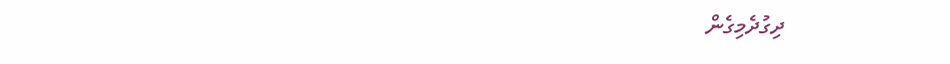ދިގުދެމިގެން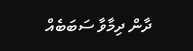ދާން ދިމާވާ ސަބަބެއް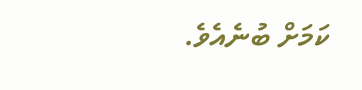ކަމަށް ބުނެއެވެ.